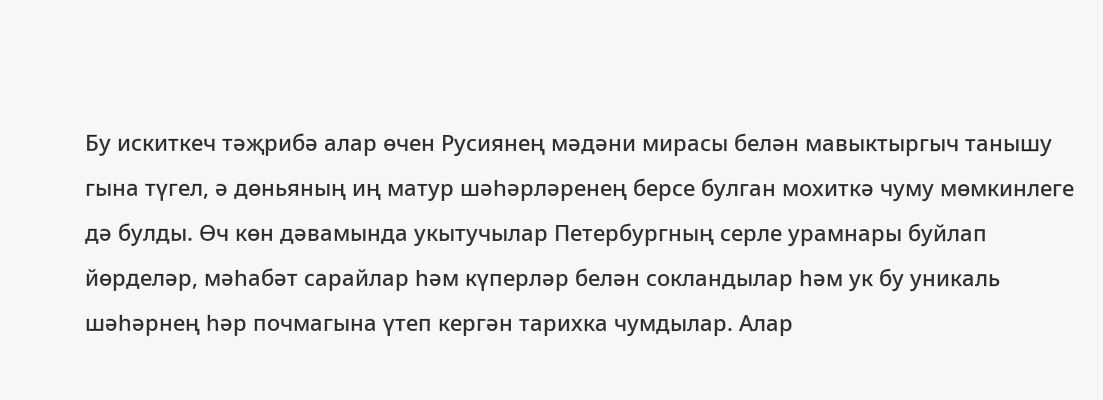Бу искиткеч тәҗрибә алар өчен Русиянең мәдәни мирасы белән мавыктыргыч танышу гына түгел, ә дөньяның иң матур шәһәрләренең берсе булган мохиткә чуму мөмкинлеге дә булды. Өч көн дәвамында укытучылар Петербургның серле урамнары буйлап йөрделәр, мәһабәт сарайлар һәм күперләр белән сокландылар һәм ук бу уникаль шәһәрнең һәр почмагына үтеп кергән тарихка чумдылар. Алар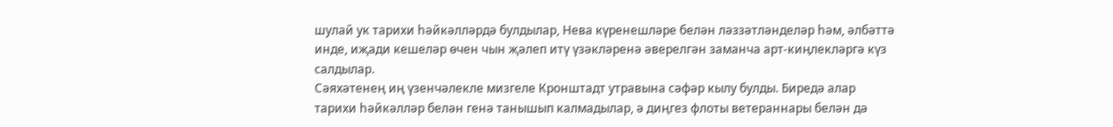шулай ук тарихи һәйкәлләрдә булдылар, Нева күренешләре белән ләззәтләнделәр һәм, әлбәттә инде, иҗади кешеләр өчен чын җәлеп итү үзәкләренә әверелгән заманча арт-киңлекләргә күз салдылар.
Сәяхәтенең иң үзенчәлекле мизгеле Кронштадт утравына сәфәр кылу булды. Биредә алар тарихи һәйкәлләр белән генә танышып калмадылар, ә диңгез флоты ветераннары белән дә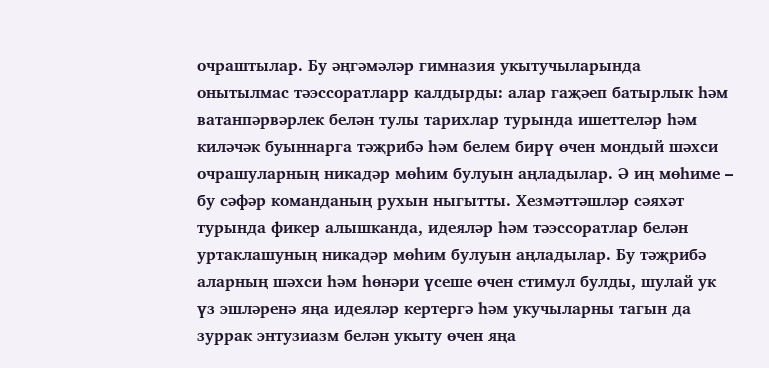очраштылар. Бу әңгәмәләр гимназия укытучыларында онытылмас тәэссоратларр калдырды: алар гаҗәеп батырлык һәм ватанпәрвәрлек белән тулы тарихлар турында ишеттеләр һәм киләчәк буыннарга тәҗрибә һәм белем бирү өчен мондый шәхси очрашуларның никадәр мөһим булуын аңладылар. Ә иң мөһиме – бу сәфәр команданың рухын ныгытты. Хезмәттәшләр сәяхәт турында фикер алышканда, идеяләр һәм тәэссоратлар белән уртаклашуның никадәр мөһим булуын аңладылар. Бу тәҗрибә аларның шәхси һәм һөнәри үсеше өчен стимул булды, шулай ук үз эшләренә яңа идеяләр кертергә һәм укучыларны тагын да зуррак энтузиазм белән укыту өчен яңа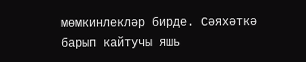мөмкинлекләр бирде. Сәяхәткә барып кайтучы яшь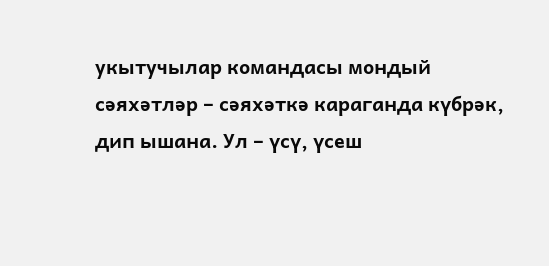укытучылар командасы мондый сәяхәтләр – сәяхәткә караганда күбрәк, дип ышана. Ул – үсү, үсеш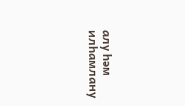алу һәм илһамлану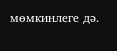мөмкинлеге дә.